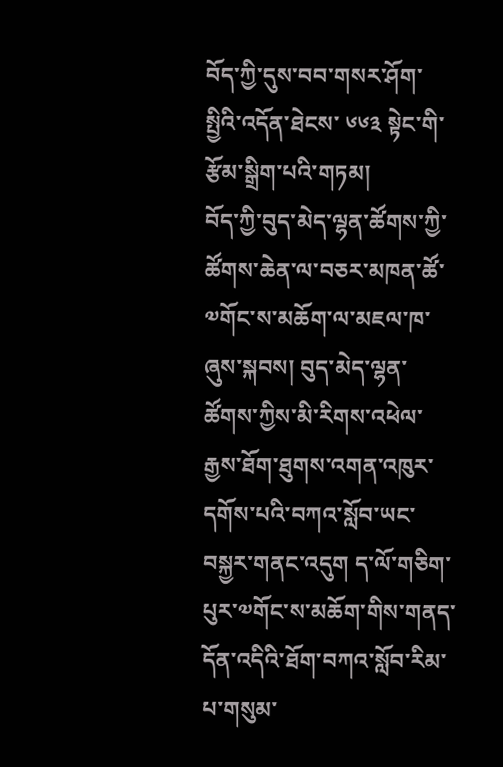བོད་ཀྱི་དུས་བབ་གསར་ཤོག་སྤྱིའི་འདོན་ཐེངས་ ༦༦༣ སྟེང་གི་རྩོམ་སྒྲིག་པའི་གཏམ།
བོད་ཀྱི་བུད་མེད་ལྷན་ཚོགས་ཀྱི་ཚོགས་ཆེན་ལ་བཅར་མཁན་ཚོ་༧གོང་ས་མཆོག་ལ་མཇལ་ཁ་ཞུས་སྐབས། བུད་མེད་ལྷན་ཚོགས་ཀྱིས་མི་རིགས་འཕེལ་རྒྱས་ཐོག་ཐུགས་འགན་འཁུར་དགོས་པའི་བཀའ་སློབ་ཡང་བསྐྱར་གནང་འདུག ད་ལོ་གཅིག་པུར་༧གོང་ས་མཆོག་གིས་གནད་དོན་འདིའི་ཐོག་བཀའ་སློབ་རིམ་པ་གསུམ་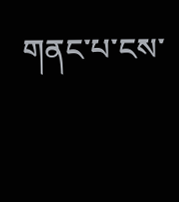གནང་པ་ངས་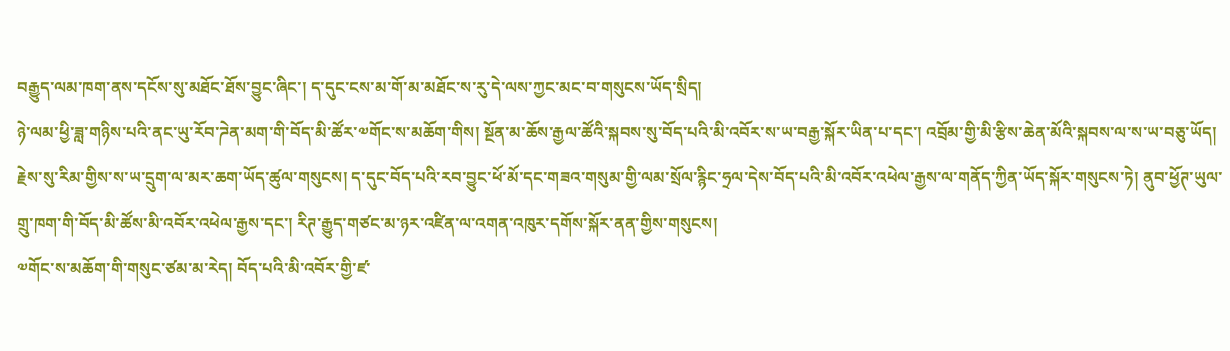བརྒྱུད་ལམ་ཁག་ནས་དངོས་སུ་མཐོང་ཐོས་བྱུང་ཞིང་། ད་དུང་ངས་མ་གོ་མ་མཐོང་ས་རུ་དེ་ལས་ཀྱང་མང་བ་གསུངས་ཡོད་སྲིད།
ཉེ་ལམ་ཕྱི་ཟླ་གཉིས་པའི་ནང་ཡུ་རོབ་ཌེན་མག་གི་བོད་མི་ཚོར་༧གོང་ས་མཆོག་གིས། སྔོན་མ་ཆོས་རྒྱལ་ཚོའི་སྐབས་སུ་བོད་པའི་མི་འབོར་ས་ཡ་བརྒྱ་སྐོར་ཡིན་པ་དང་། འབྲོམ་གྱི་མི་རྩིས་ཆེན་མོའི་སྐབས་ལ་ས་ཡ་བཅུ་ཡོད། རྗེས་སུ་རིམ་གྱིས་ས་ཡ་དྲུག་ལ་མར་ཆག་ཡོད་ཚུལ་གསུངས། ད་དུང་བོད་པའི་རབ་བྱུང་ཕོ་མོ་དང་གཟའ་གསུམ་གྱི་ལམ་སྲོལ་རྙིང་ཧྲལ་དེས་བོད་པའི་མི་འབོར་འཕེལ་རྒྱས་ལ་གནོད་ཀྱིན་ཡོད་སྐོར་གསུངས་ཏེ། ནུབ་ཕྱོཊ་ཡུལ་གྲུ་ཁག་གི་བོད་མི་ཚོས་མི་འབོར་འཕེལ་རྒྱས་དང་། རིཊ་རྒྱུད་གཙང་མ་ཉར་འཛིན་ལ་འགན་འཁུར་དགོས་སྐོར་ནན་གྱིས་གསུངས།
༧གོང་ས་མཆོག་གི་གསུང་ཙམ་མ་རེད། བོད་པའི་མི་འབོར་གྱི་ཛ་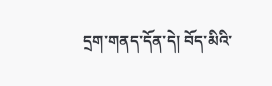དྲག་གནད་དོན་དེ། བོད་མིའི་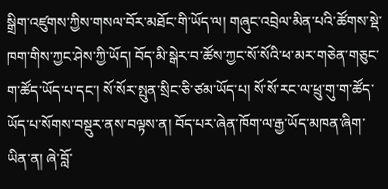སྒྲིག་འཛུགས་ཀྱིས་གསལ་བོར་མཐོང་གི་ཡོད་ལ། གཞུང་འབྲེལ་མིན་པའི་ཚོགས་སྡེ་ཁག་གིས་ཀྱང་ཤེས་ཀྱི་ཡོད། བོད་མི་སྒེར་བ་ཚོས་ཀྱང་སོ་སོའི་ཕ་མར་གཅེན་གཅུང་ག་ཚོད་ཡོད་པ་དང་། སོ་སོར་སྤུན་སྲིང་ཅི་ཙམ་ཡོད་པ། སོ་སོ་རང་ལ་ཕྲུ་གུ་ག་ཚོད་ཡོད་པ་སོགས་བསྡུར་ནས་བལྟས་ན། བོད་པར་ཞེན་ཁོག་ལ་རྒྱ་ཡོད་མཁན་ཞིག་ཡིན་ན། ཞེ་བློ་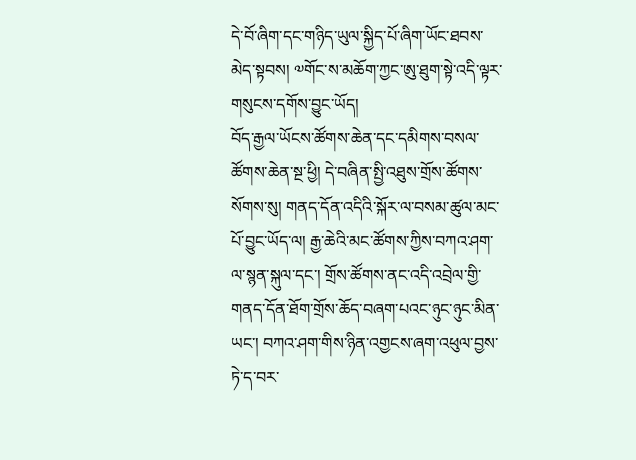དེ་བོ་ཞིག་དང་གཉིད་ཡུལ་སྐྱིད་པོ་ཞིག་ཡོང་ཐབས་མེད་སྟབས། ༧གོང་ས་མཆོག་ཀྱང་ཨུ་ཐུག་སྟེ་འདི་ལྟར་གསུངས་དགོས་བྱུང་ཡོད།
བོད་རྒྱལ་ཡོངས་ཚོགས་ཆེན་དང་དམིགས་བསལ་ཚོགས་ཆེན་སྔ་ཕྱི། དེ་བཞིན་སྤྱི་འཐུས་གྲོས་ཚོགས་སོགས་སུ། གནད་དོན་འདིའི་སྐོར་ལ་བསམ་ཚུལ་མང་པོ་བྱུང་ཡོད་ལ། རྒྱ་ཆེའི་མང་ཚོགས་ཀྱིས་བཀའ་ཤག་ལ་སྙན་སྐུལ་དང་། གྲོས་ཚོགས་ནང་འདི་འབྲེལ་གྱི་གནད་དོན་ཐོག་གྲོས་ཆོད་བཞག་པའང་ཉུང་ཉུང་མིན་ཡང་། བཀའ་ཤག་གིས་ཉིན་འགྱངས་ཞག་འཕུལ་བྱས་ཏེ་ད་བར་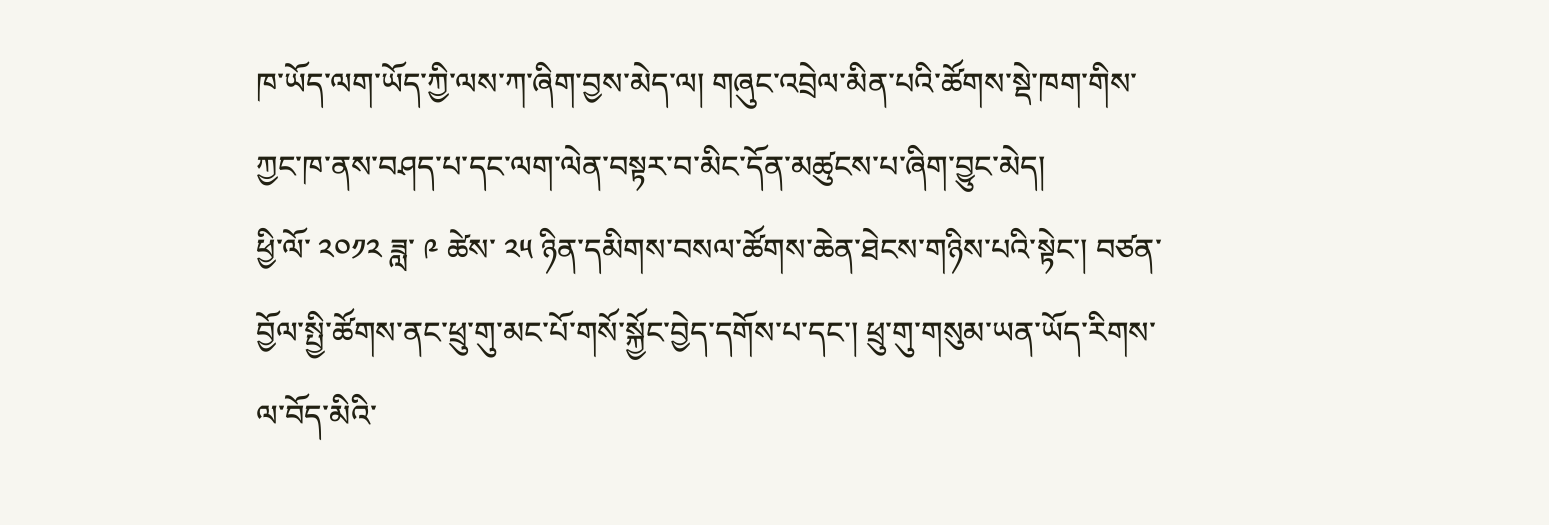ཁ་ཡོད་ལག་ཡོད་ཀྱི་ལས་ཀ་ཞིག་བྱས་མེད་ལ། གཞུང་འབྲེལ་མིན་པའི་ཚོགས་སྡེ་ཁག་གིས་ཀྱང་ཁ་ནས་བཤད་པ་དང་ལག་ལེན་བསྟར་བ་མིང་དོན་མཚུངས་པ་ཞིག་བྱུང་མེད།
ཕྱི་ལོ་ ༢༠༡༢ ཟླ་ ༩ ཚེས་ ༢༥ ཉིན་དམིགས་བསལ་ཚོགས་ཆེན་ཐེངས་གཉིས་པའི་སྟེང་། བཙན་བྱོལ་སྤྱི་ཚོགས་ནང་ཕྲུ་གུ་མང་པོ་གསོ་སྐྱོང་བྱེད་དགོས་པ་དང་། ཕྲུ་གུ་གསུམ་ཡན་ཡོད་རིགས་ལ་བོད་མིའི་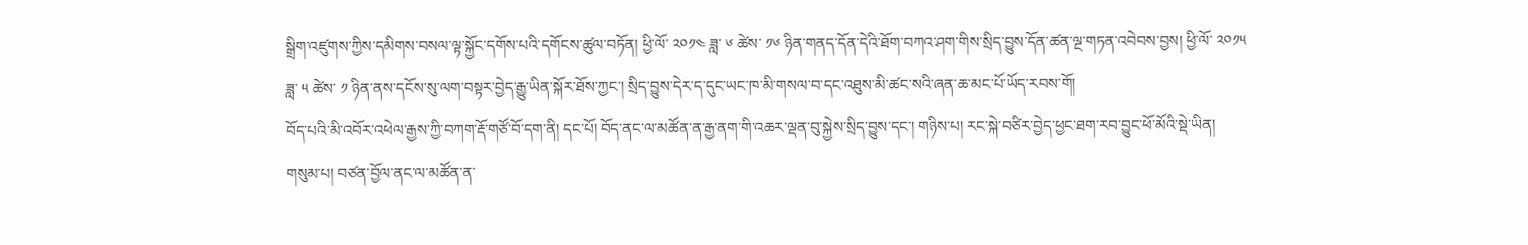སྒྲིག་འཛུགས་ཀྱིས་དམིགས་བསལ་ལྟ་སྐྱོང་དགོས་པའི་དགོངས་ཚུལ་བཏོན། ཕྱི་ལོ་ ༢༠༡༤ ཟླ་ ༦ ཚེས་ ༡༦ ཉིན་གནད་དོན་དེའི་ཐོག་བཀའ་ཤག་གིས་སྲིད་བྱུས་དོན་ཚན་ལྔ་གཏན་འབེབས་བྱས། ཕྱི་ལོ་ ༢༠༡༥ ཟླ་ ༥ ཚེས་ ༡ ཉིན་ནས་དངོས་སུ་ལག་བསྟར་བྱེད་རྒྱུ་ཡིན་སྐོར་ཐོས་ཀྱང་། སྲིད་བྱུས་དེར་ད་དུང་ཡང་ཁ་མི་གསལ་བ་དང་འཐུས་མི་ཚང་སའི་ཞན་ཆ་མང་པོ་ཡོད་རབས་གོ།
བོད་པའི་མི་འབོར་འཕེལ་རྒྱས་ཀྱི་བཀག་རྡོ་གཙོ་བོ་དག་ནི། དང་པོ། བོད་ནང་ལ་མཚོན་ན་རྒྱ་ནག་གི་འཆར་ལྡན་བུ་སྐྱེས་སྲིད་བྱུས་དང་། གཉིས་པ། རང་སྐེ་བཙིར་བྱེད་ཕྱང་ཐག་རབ་བྱུང་ཕོ་མོའི་སྡེ་ཡིན། གསུམ་པ། བཙན་བྱོལ་ནང་ལ་མཚོན་ན་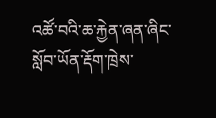འཚོ་བའི་ཆ་རྐྱེན་ཞན་ཞིང་སློབ་ཡོན་རྡོག་ཁྲེས་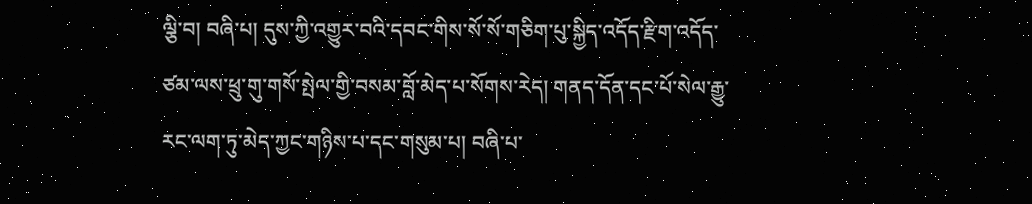ལྕི་བ། བཞི་པ། དུས་ཀྱི་འགྱུར་བའི་དབང་གིས་སོ་སོ་གཅིག་པུ་སྐྱིད་འདོད་རྫིག་འདོད་ཙམ་ལས་ཕྲུ་གུ་གསོ་སྤེལ་གྱི་བསམ་བློ་མེད་པ་སོགས་རེད། གནད་དོན་དང་པོ་སེལ་རྒྱུ་རང་ལག་ཏུ་མེད་ཀྱང་གཉིས་པ་དང་གསུམ་པ། བཞི་པ་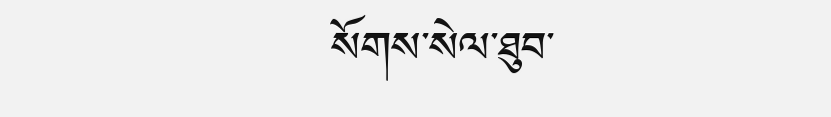སོགས་སེལ་ཐུབ་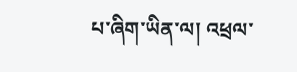པ་ཞིག་ཡིན་ལ། འཕྲལ་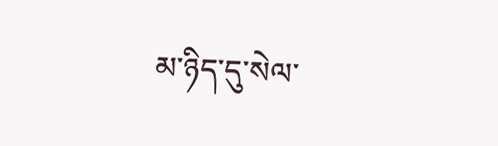མ་ཉིད་དུ་སེལ་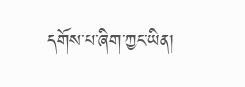དགོས་པ་ཞིག་ཀྱང་ཡིན།